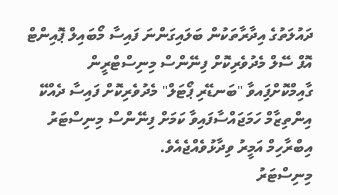ދައުލަތުގެ އިދާރާތަކުން ބަލައިގަންނަ ފައިސާ މޯބައިލް ޕޮއިންޓް އޮފް ސޭލް މެދުވެރިކޮށް ފިނޭންސް މިނިސްޓްރީން ގާއިމްކޮށްފަިއވާ "ބަނޑޭރި ޕޯޓަލް" މެދުވެރިކޮށް ފައިސާ ދެއްކޭ އިންތިޒާމް ހަމަޖައްސާފައިވާ ކަމަށް ފިނޭންސް މިނިސްޓަރު އިބްރާހިމް އަމީރު ވިދާޅުވެއްޖެއެވެ.
މިނިސްޓަރު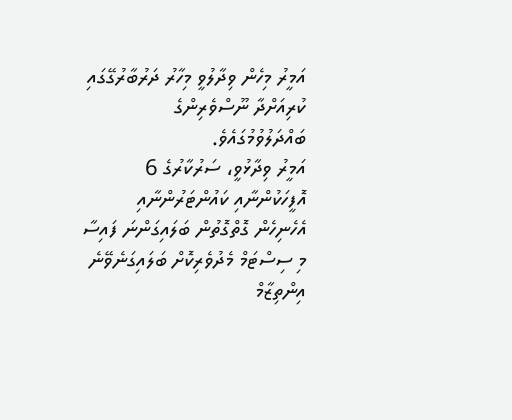އަމީރު މިހެން ވިދާލުވީ މިހާރު ދަރުބާރުގޭގައި ކުރިއަށްދާ ނޫސްވެރިންގެ ބައްދަލުވުމުގައެވެ.
އަމީރު ވިދާޅުވީ، ސަރުކާރުގެ 6 އޮފީހަކުންނާއި ކައުންޓަރުންނާއި އެހެނިހެން ގޮތްގޮތުން ބަލައިގަންނަ ފައިސާ މި ސިސްޓަމް މެދުވެރިކޮށް ބަލައިގަނެވޭނެ އިންތިޒާމް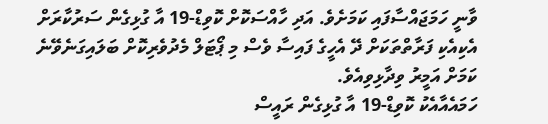ވާނީ ހަމަޖައްސާފައި ކަމަށެވެ. އަދި ހާއްސަކޮށް ކޮވިޑް-19 އާ ގުޅިގެން ސަރުކާރަށް އެކިއެކި ފަރާތްތަކަށް ދޭ އެހީގެ ފައިސާ ވެސް މި ޕޯޓަލް މެދުވެރިކޮށް ބަލައިގަނެވޭނެ ކަމަށް އަމީރު ވިދާޅިވިއެވެ.
ހަމައެއާއެކު ކޮވިޑް-19 އާ ގުޅިގެން ރައީސް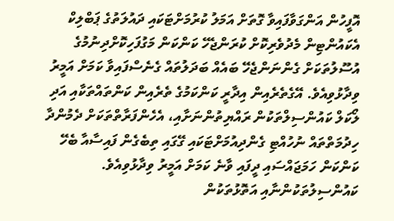އޮފީހުން އަންގަވާފައިވާ ގޮތަށް އަމަލު ކުރުމަށްޓަކައި ދައުލަތުގެ ޕަބްލިކް އެކައުންޓިން މެދުވެރިކޮށް ކުރަންޖެހޭ ކަންކަން މަގުފަހިކޮށްދިނުމުގެ އުސޫލުތަކަށް ގެންނަންޖެހޭ ބައެއް ބަދަލުތައް ގެނެސްފައިވާ ކަމަށް އަމީރު ވިދާޅުވިއެވެ. އޭގެތެރެއިން އިދާރީ ކަންކަމުގެ ތެރެއިން ކަންތައްތަކާއި އަދި ލޯކަލް ކައުންސިލްތަކުން ރައްޔިތުންނަށާއި، އެހެންފަރާތްތަކަށް ދެމުންދާ ހިދުމަތްތައް ނުހުއްޓި ގެންދިއުމަށްޓަކައި ގޭގައި ތިބެގެން ފައިސާއާ ބެހޭ ކަންކަން ހަމަޖައްސައި ދީފައި ވާނެ ކަމަށް އަމީރު ވިދާޅުވިއެވެ.
ކައުންސިލުތަކުންނާއި އަތޮޅުތަކުން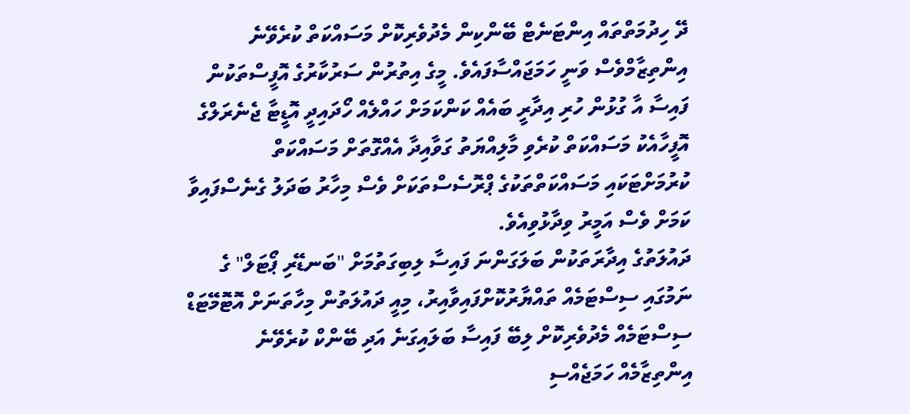ދޭ ހިދުމަތްތައް އިންޓަނެޓް ބޭންކިން މެދުވެރިކޮށް މަސައްކަތް ކުރެވޭނެ އިންތިޒާމްވެސް ވަނީ ހަމަޖައްސާފައެވެ. މީގެ އިތުރުން ސަރުކާރުގެ އޮފީސްތަކުން ފައިސާ އާ ގުޅުން ހުރި އިދާރީ ބައެއް ކަންކަމަށް ހައްލެއް ހޯދައިދީ އޮޑީޓާ ޖެނެރަލްގެ އޮފީހާއެކު މަސައްކަތް ކުރެވި މާލިއްޔަތު ގަވާއިދާ އެއްގޮތަށް މަސައްކަތް ކުރުމަށްޓަކައި މަސައްކަތްތަކުގެ ޕްރޮސެސްތަކަށް ވެސް މިހާރު ބަދަލު ގެނެސްފައިވާ ކަމަށް ވެސް އަމީރު ވިދާޅުވިއެވެ.
ދައުލަތުގެ އިދާރަތަކުން ބަލަގަންނަ ފައިސާ ލިބިގަތުމަށް "ބަނޑޭރި ޕޯޓަލް" ގެ ނަމުގައި ސިސްޓަމެއް ތައްޔާރުކޮށްފައިވާއިރު، މިއީ ދައުލަތުން މިހާތަނަށް އޮޓޮމޭޓަޑް ސިސްޓަމެއް މެދުވެރިކޮށް ލިބޭ ފައިސާ ބަލައިގަނެ އަދި ބޭންކް ކުރެވޭނެ އިންތިޒާމެއް ހަމަޖެއްސި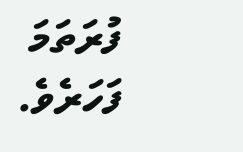ފުރަތަމަ ފަހަރެވެ.